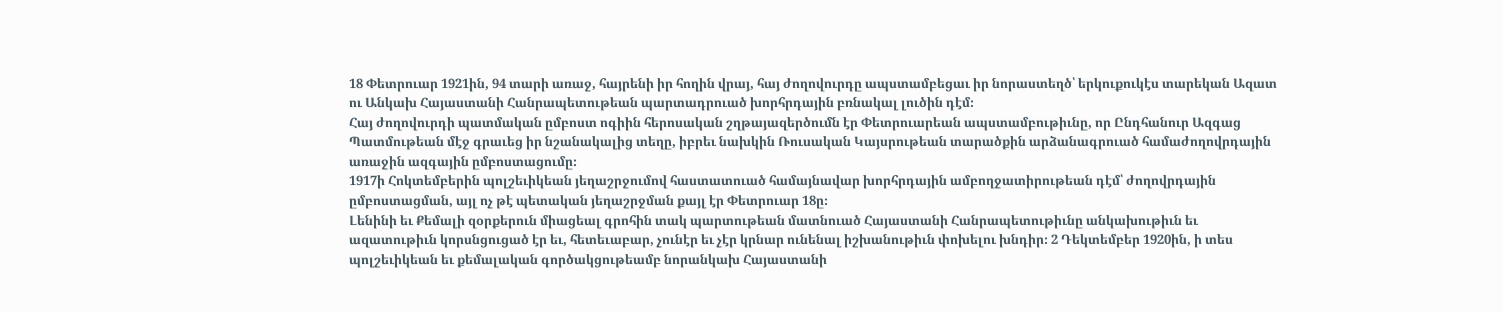18 Փետրուար 1921ին, 94 տարի առաջ, հայրենի իր հողին վրայ, հայ ժողովուրդը ապստամբեցաւ իր նորաստեղծ՝ երկուքուկէս տարեկան Ազատ ու Անկախ Հայաստանի Հանրապետութեան պարտադրուած խորհրդային բռնակալ լուծին դէմ։
Հայ ժողովուրդի պատմական ըմբոստ ոգիին հերոսական շղթայազերծումն էր Փետրուարեան ապստամբութիւնը, որ Ընդհանուր Ազգաց Պատմութեան մէջ գրաւեց իր նշանակալից տեղը, իբրեւ նախկին Ռուսական Կայսրութեան տարածքին արձանագրուած համաժողովրդային առաջին ազգային ըմբոստացումը։
1917ի Հոկտեմբերին պոլշեւիկեան յեղաշրջումով հաստատուած համայնավար խորհրդային ամբողջատիրութեան դէմ՝ ժողովրդային ըմբոստացման, այլ ոչ թէ պետական յեղաշրջման քայլ էր Փետրուար 18ը։
Լենինի եւ Քեմալի զօրքերուն միացեալ գրոհին տակ պարտութեան մատնուած Հայաստանի Հանրապետութիւնը անկախութիւն եւ ազատութիւն կորսնցուցած էր եւ, հետեւաբար, չունէր եւ չէր կրնար ունենալ իշխանութիւն փոխելու խնդիր։ 2 Դեկտեմբեր 1920ին, ի տես պոլշեւիկեան եւ քեմալական գործակցութեամբ նորանկախ Հայաստանի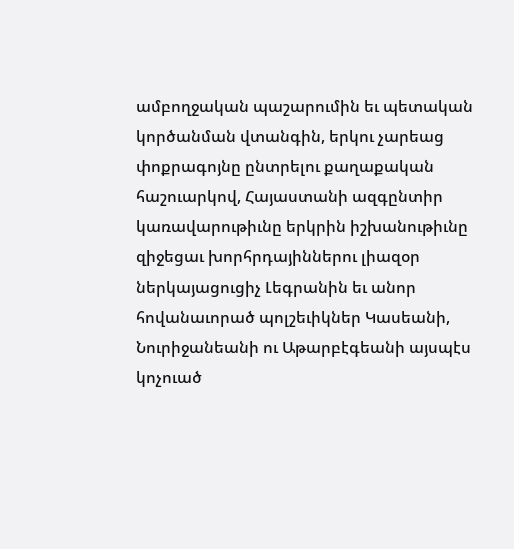ամբողջական պաշարումին եւ պետական կործանման վտանգին, երկու չարեաց փոքրագոյնը ընտրելու քաղաքական հաշուարկով, Հայաստանի ազգընտիր կառավարութիւնը երկրին իշխանութիւնը զիջեցաւ խորհրդայիններու լիազօր ներկայացուցիչ Լեգրանին եւ անոր հովանաւորած պոլշեւիկներ Կասեանի, Նուրիջանեանի ու Աթարբէգեանի այսպէս կոչուած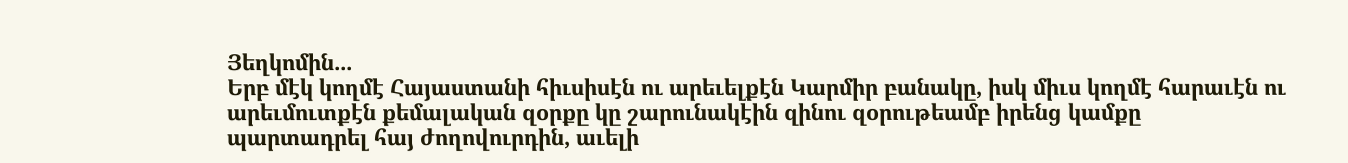Յեղկոմին...
Երբ մէկ կողմէ Հայաստանի հիւսիսէն ու արեւելքէն Կարմիր բանակը, իսկ միւս կողմէ հարաւէն ու արեւմուտքէն քեմալական զօրքը կը շարունակէին զինու զօրութեամբ իրենց կամքը պարտադրել հայ ժողովուրդին, աւելի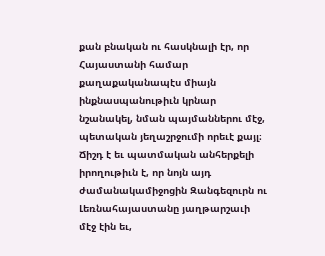քան բնական ու հասկնալի էր, որ Հայաստանի համար քաղաքականապէս միայն ինքնասպանութիւն կրնար նշանակել, նման պայմաններու մէջ, պետական յեղաշրջումի որեւէ քայլ։
Ճիշդ է եւ պատմական անհերքելի իրողութիւն է, որ նոյն այդ ժամանակամիջոցին Զանգեզուրն ու Լեռնահայաստանը յաղթարշաւի մէջ էին եւ,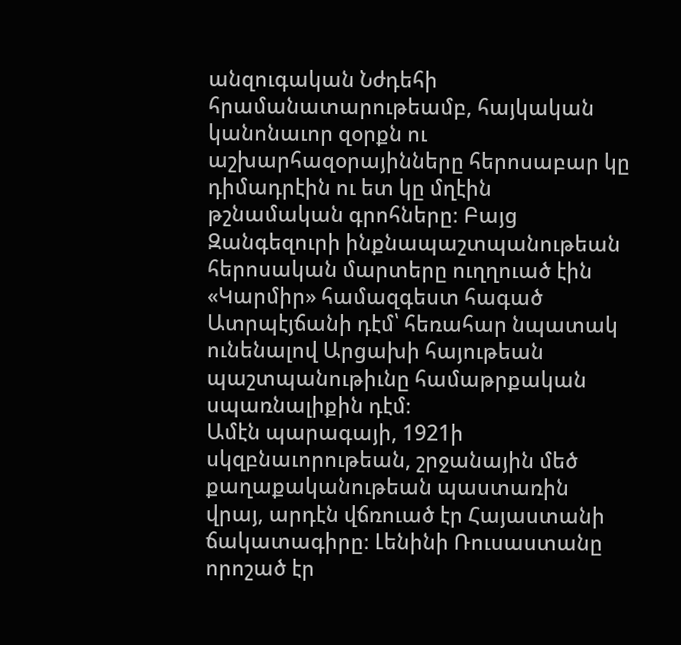անզուգական Նժդեհի հրամանատարութեամբ, հայկական կանոնաւոր զօրքն ու աշխարհազօրայինները հերոսաբար կը դիմադրէին ու ետ կը մղէին թշնամական գրոհները։ Բայց Զանգեզուրի ինքնապաշտպանութեան հերոսական մարտերը ուղղուած էին «Կարմիր» համազգեստ հագած Ատրպէյճանի դէմ՝ հեռահար նպատակ ունենալով Արցախի հայութեան պաշտպանութիւնը համաթրքական սպառնալիքին դէմ։
Ամէն պարագայի, 1921ի սկզբնաւորութեան, շրջանային մեծ քաղաքականութեան պաստառին վրայ, արդէն վճռուած էր Հայաստանի ճակատագիրը։ Լենինի Ռուսաստանը որոշած էր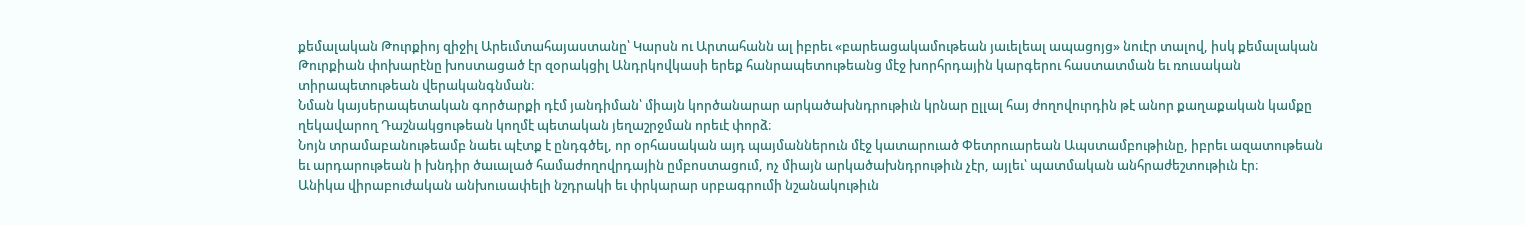քեմալական Թուրքիոյ զիջիլ Արեւմտահայաստանը՝ Կարսն ու Արտահանն ալ իբրեւ «բարեացակամութեան յաւելեալ ապացոյց» նուէր տալով, իսկ քեմալական Թուրքիան փոխարէնը խոստացած էր զօրակցիլ Անդրկովկասի երեք հանրապետութեանց մէջ խորհրդային կարգերու հաստատման եւ ռուսական տիրապետութեան վերականգնման։
Նման կայսերապետական գործարքի դէմ յանդիման՝ միայն կործանարար արկածախնդրութիւն կրնար ըլլալ հայ ժողովուրդին թէ անոր քաղաքական կամքը ղեկավարող Դաշնակցութեան կողմէ պետական յեղաշրջման որեւէ փորձ։
Նոյն տրամաբանութեամբ նաեւ պէտք է ընդգծել, որ օրհասական այդ պայմաններուն մէջ կատարուած Փետրուարեան Ապստամբութիւնը, իբրեւ ազատութեան եւ արդարութեան ի խնդիր ծաւալած համաժողովրդային ըմբոստացում, ոչ միայն արկածախնդրութիւն չէր, այլեւ՝ պատմական անհրաժեշտութիւն էր։
Անիկա վիրաբուժական անխուսափելի նշդրակի եւ փրկարար սրբագրումի նշանակութիւն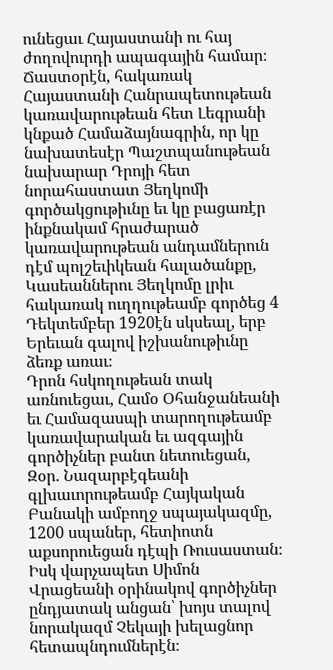ունեցաւ Հայաստանի ու հայ ժողովուրդի ապագային համար։
Ճաստօրէն, հակառակ Հայաստանի Հանրապետութեան կառավարութեան հետ Լեգրանի կնքած Համաձայնագրին, որ կը նախատեսէր Պաշտպանութեան նախարար Դրոյի հետ նորահաստատ Յեղկոմի գործակցութիւնը եւ կը բացառէր ինքնակամ հրաժարած կառավարութեան անդամներուն դէմ պոլշեւիկեան հալածանքը, Կասեաններու Յեղկոմը լրիւ հակառակ ուղղութեամբ գործեց 4 Դեկտեմբեր 1920էն սկսեալ, երբ Երեւան գալով իշխանութիւնը ձեռք առաւ։
Դրոն հսկողութեան տակ առնուեցաւ, Համօ Օհանջանեանի եւ Համազասպի տարողութեամբ կառավարական եւ ազգային գործիչներ բանտ նետուեցան, Զօր. Նազարբէգեանի գլխաւորութեամբ Հայկական Բանակի ամբողջ սպայակազմը, 1200 սպաներ, հետիոտն աքսորուեցան դէպի Ռուսաստան։ Իսկ վարչապետ Սիմոն Վրացեանի օրինակով գործիչներ ընդյատակ անցան՝ խոյս տալով նորակազմ Չեկայի խելացնոր հետապնդումներէն։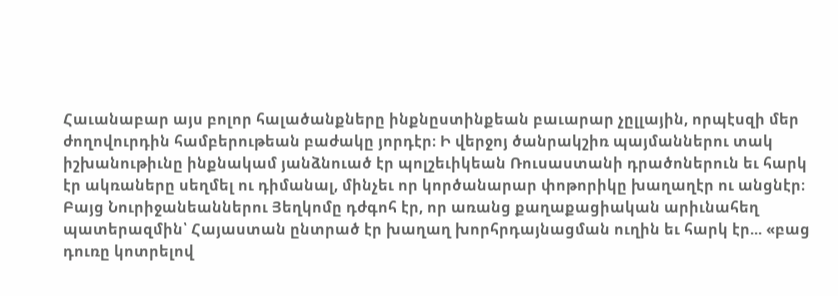Հաւանաբար այս բոլոր հալածանքները ինքնըստինքեան բաւարար չըլլային, որպէսզի մեր ժողովուրդին համբերութեան բաժակը յորդէր։ Ի վերջոյ ծանրակշիռ պայմաններու տակ իշխանութիւնը ինքնակամ յանձնուած էր պոլշեւիկեան Ռուսաստանի դրածոներուն եւ հարկ էր ակռաները սեղմել ու դիմանալ, մինչեւ որ կործանարար փոթորիկը խաղաղէր ու անցնէր։
Բայց Նուրիջանեաններու Յեղկոմը դժգոհ էր, որ առանց քաղաքացիական արիւնահեղ պատերազմին՝ Հայաստան ընտրած էր խաղաղ խորհրդայնացման ուղին եւ հարկ էր... «բաց դուռը կոտրելով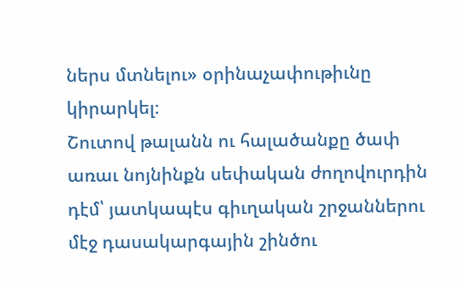ներս մտնելու» օրինաչափութիւնը կիրարկել։
Շուտով թալանն ու հալածանքը ծափ առաւ նոյնինքն սեփական ժողովուրդին դէմ՝ յատկապէս գիւղական շրջաններու մէջ դասակարգային շինծու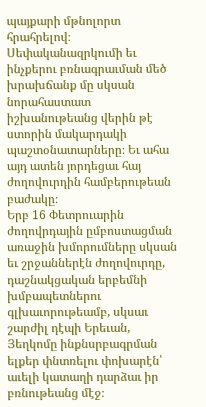պայքարի մթնոլորտ հրահրելով։ Սեփականազրկումի եւ ինչքերու բռնագրաւման մեծ խրախճանք մը սկսան նորահաստատ իշխանութեանց վերին թէ ստորին մակարդակի պաշտօնատարները։ Եւ ահա այդ ատեն յորդեցաւ հայ ժողովուրդին համբերութեան բաժակը։
Երբ 16 Փետրուարին ժողովրդային ըմբոստացման առաջին խմորումները սկսան եւ շրջաններէն ժողովուրդը, դաշնակցական երբեմնի խմբապետներու գլխաւորութեամբ, սկսաւ շարժիլ դէպի Երեւան, Յեղկոմը ինքնսրբագրման ելքեր փնտռելու փոխարէն՝ աւելի կատաղի դարձաւ իր բռնութեանց մէջ։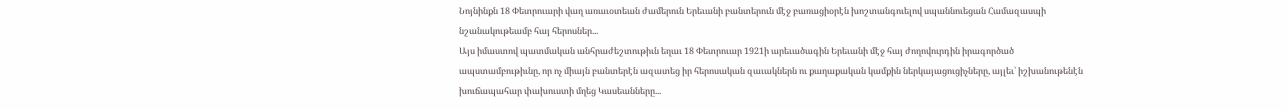Նոյնինքն 18 Փետրուարի վաղ առաւօտեան ժամերուն Երեւանի բանտերուն մէջ բառացիօրէն խոշտանգուելով սպաննուեցան Համազասպի նշանակութեամբ հայ հերոսներ...
Այս իմաստով պատմական անհրաժեշտութիւն եղաւ 18 Փետրուար 1921ի արեւածագին Երեւանի մէջ հայ ժողովուրդին իրագործած ապստամբութիւնը, որ ոչ միայն բանտերէն ազատեց իր հերոսական զաւակներն ու քաղաքական կամքին ներկայացուցիչները, այլեւ՝ իշխանութենէն խուճապահար փախուստի մղեց Կասեանները...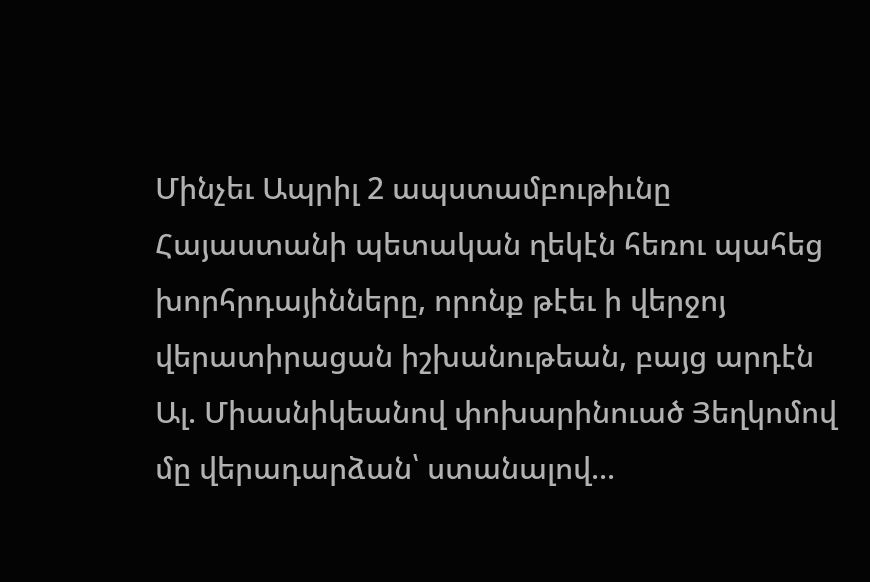Մինչեւ Ապրիլ 2 ապստամբութիւնը Հայաստանի պետական ղեկէն հեռու պահեց խորհրդայինները, որոնք թէեւ ի վերջոյ վերատիրացան իշխանութեան, բայց արդէն Ալ. Միասնիկեանով փոխարինուած Յեղկոմով մը վերադարձան՝ ստանալով...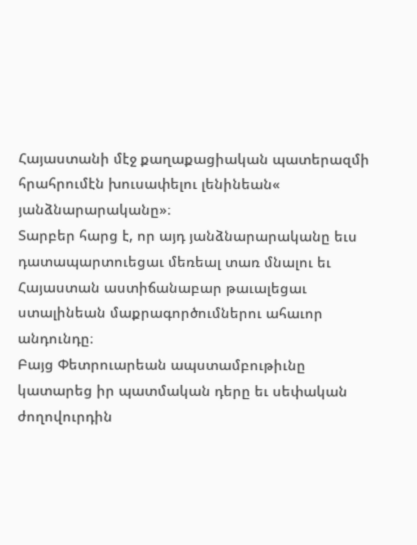Հայաստանի մէջ քաղաքացիական պատերազմի հրահրումէն խուսափելու լենինեան« յանձնարարականը»։
Տարբեր հարց է, որ այդ յանձնարարականը եւս դատապարտուեցաւ մեռեալ տառ մնալու եւ Հայաստան աստիճանաբար թաւալեցաւ ստալինեան մաքրագործումներու ահաւոր անդունդը։
Բայց Փետրուարեան ապստամբութիւնը կատարեց իր պատմական դերը եւ սեփական ժողովուրդին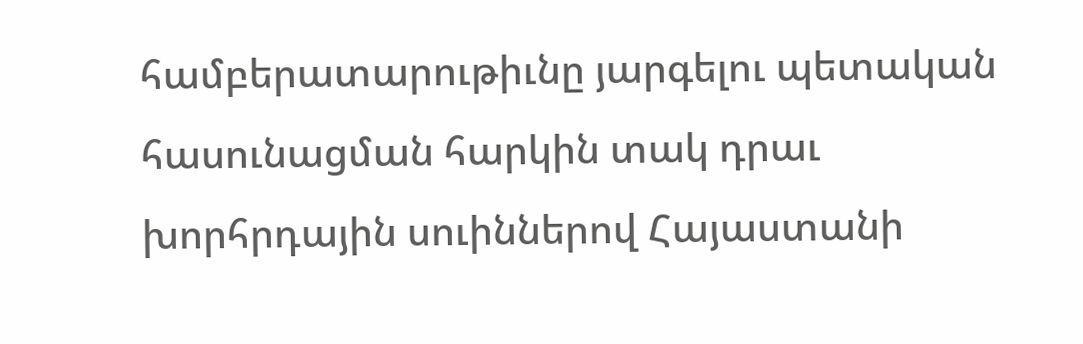համբերատարութիւնը յարգելու պետական հասունացման հարկին տակ դրաւ խորհրդային սուիններով Հայաստանի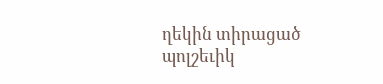ղեկին տիրացած պոլշեւիկ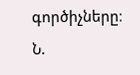գործիչները։
Ն.